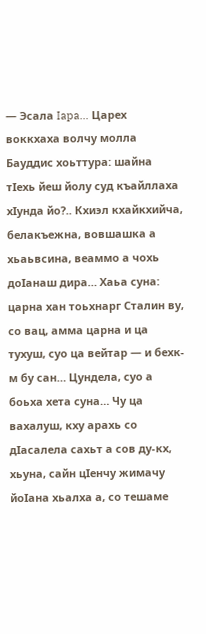— Эсала Iapa… Царех воккхаха волчу молла Бауддис хоьттура: шайна тIехь йеш йолу суд къайллаха хIунда йо?.. Кхиэл кхайкхийча, белакъежна, вовшашка а хьаьвсина, веаммо а чохь доIанаш дира… Хаьа суна: царна хан тоьхнарг Сталин ву, со вац, амма царна и ца тухуш, суо ца вейтар — и бехк-м бу сан… Цундела, суо а боьха хета суна… Чу ца вахалуш, кху арахь со дIасалела сахьт а сов ду-кх, хьуна, сайн цIенчу жимачу йоIана хьалха а, со тешаме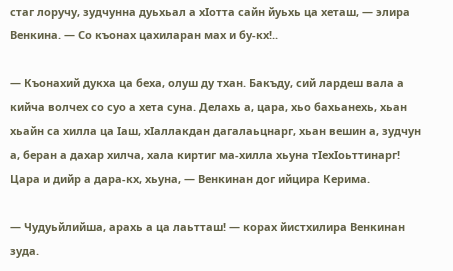стаг лоручу, зудчунна дуьхьал а хIотта сайн йуьхь ца хеташ, — элира Венкина. — Со къонах цахиларан мах и бу-кх!..

— Къонахий дукха ца беха, олуш ду тхан. Бакъду, сий лардеш вала а кийча волчех со суо а хета суна. Делахь а, цара, хьо бахьанехь, хьан хьайн са хилла ца Iаш, хIаллакдан дагалаьцнарг, хьан вешин а, зудчун а, беран а дахар хилча, хала киртиг ма-хилла хьуна тIехIоьттинарг! Цара и дийр а дара-кх, хьуна, — Венкинан дог ийцира Керима.

— Чудуьйлийша, арахь а ца лаьтташ! — корах йистхилира Венкинан зуда.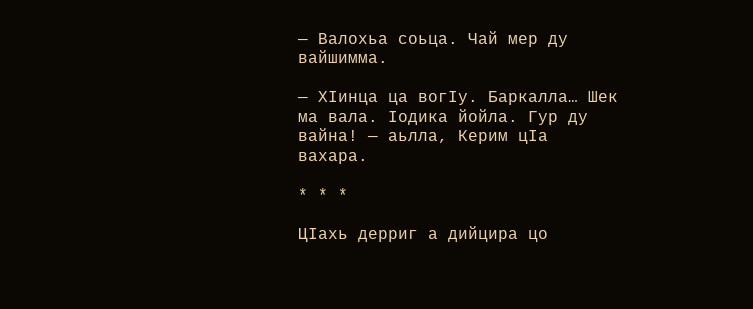— Валохьа соьца. Чай мер ду вайшимма.

— ХIинца ца вогIу. Баркалла… Шек ма вала. Iодика йойла. Гур ду вайна! — аьлла, Керим цIа вахара.

* * *

ЦIахь дерриг а дийцира цо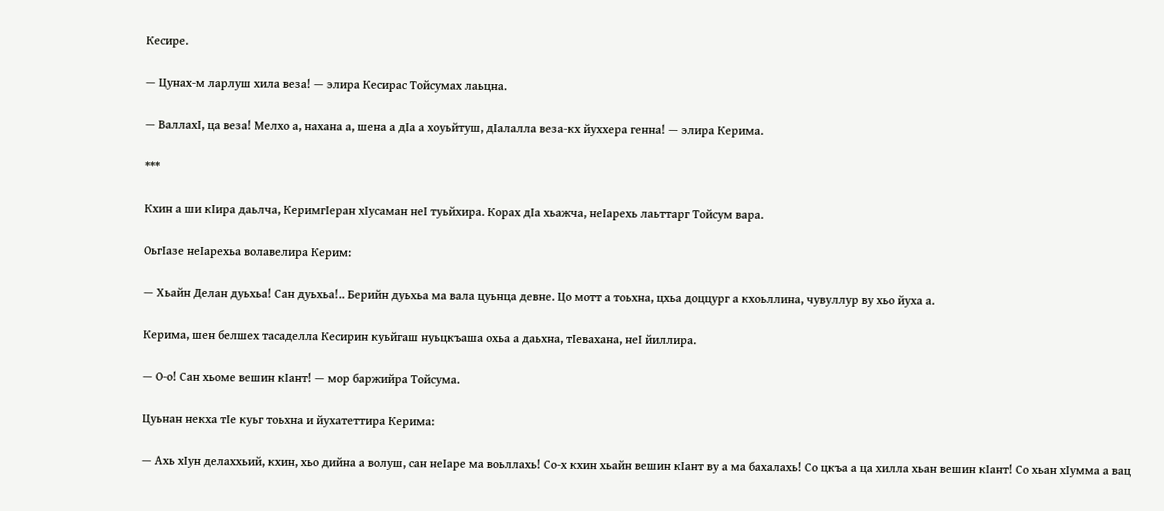Кесире.

— Цунах-м ларлуш хила веза! — элира Кесирас Тойсумах лаьцна.

— ВаллахI, ца веза! Мелхо а, нахана а, шена а дIа а хоуьйтуш, дIалалла веза-кх йуххера генна! — элира Керима.

***

Кхин а ши кIира даьлча, КеримгIеран хIусаман неI туьйхира. Корах дIа хьажча, неIарехь лаьттарг Тойсум вара.

ОьгIазе неIарехьа волавелира Керим:

— Хьайн Делан дуьхьа! Сан дуьхьа!.. Берийн дуьхьа ма вала цуьнца девне. Цо мотт а тоьхна, цхьа доццург а кхоьллина, чувуллур ву хьо йуха а.

Керима, шен белшех тасаделла Кесирин куьйгаш нуьцкъаша охьа а даьхна, тIевахана, неI йиллира.

— О-о! Сан хьоме вешин кIант! — мор баржийра Тойсума.

Цуьнан некха тIе куьг тоьхна и йухатеттира Керима:

— Ахь хIун делаххьий, кхин, хьо дийна а волуш, сан неIаре ма воьллахь! Со-х кхин хьайн вешин кIант ву а ма бахалахь! Со цкъа а ца хилла хьан вешин кIант! Со хьан хIумма а вац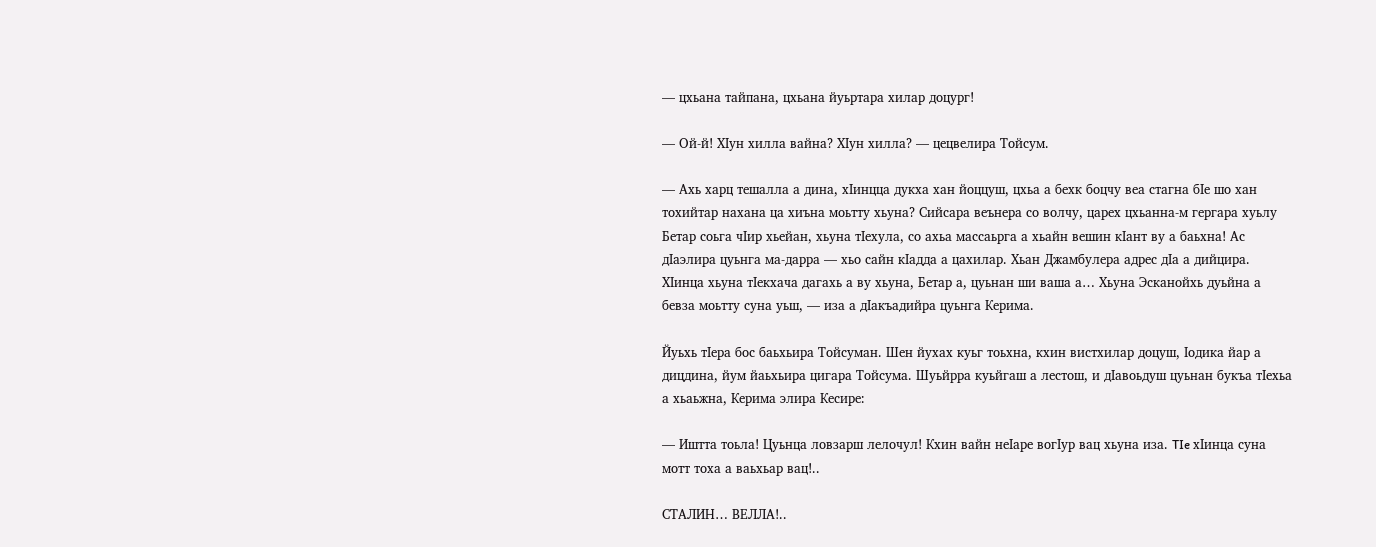— цхьана тайпана, цхьана йуьртара хилар доцург!

— Ой-й! ХIун хилла вайна? ХIун хилла? — цецвелира Тойсум.

— Ахь харц тешалла а дина, хIинцца дукха хан йоццуш, цхьа а бехк боцчу веа стагна бIе шо хан тохийтар нахана ца хиъна моьтту хьуна? Сийсара веънера со волчу, царех цхьанна-м гергара хуьлу Бетар соьга чIир хьейан, хьуна тIехула, со ахьа массаьрга а хьайн вешин кIант ву а баьхна! Ас дIаэлира цуьнга ма-дарра — хьо сайн кIадда а цахилар. Хьан Джамбулера адрес дIа а дийцира. ХIинца хьуна тIекхача дагахь а ву хьуна, Бетар а, цуьнан ши ваша а… Хьуна Эсканойхь дуьйна а бевза моьтту суна уьш, — иза а дIакъадийра цуьнга Керима.

Йуьхь тIера бос баьхьира Тойсуман. Шен йухах куьг тоьхна, кхин вистхилар доцуш, Iодика йар а дицдина, йум йаьхьира цигара Тойсума. Шуьйрра куьйгаш а лестош, и дIавоьдуш цуьнан букъа тIехьа а хьаьжна, Керима элира Кесире:

— Иштта тоьла! Цуьнца ловзарш лелочул! Кхин вайн неIаре вогIур вац хьуна иза. TIe хIинца суна мотт тоха а ваьхьар вац!..

СТАЛИН… ВЕЛЛА!..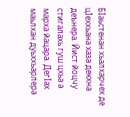БIаьстенан хьалхарчех де цIеххьана хаза декхна деънера. Йист йоцчу стигалахь гуш цхьа а марха йацара. ДегIах маьлхан дуьххьарлера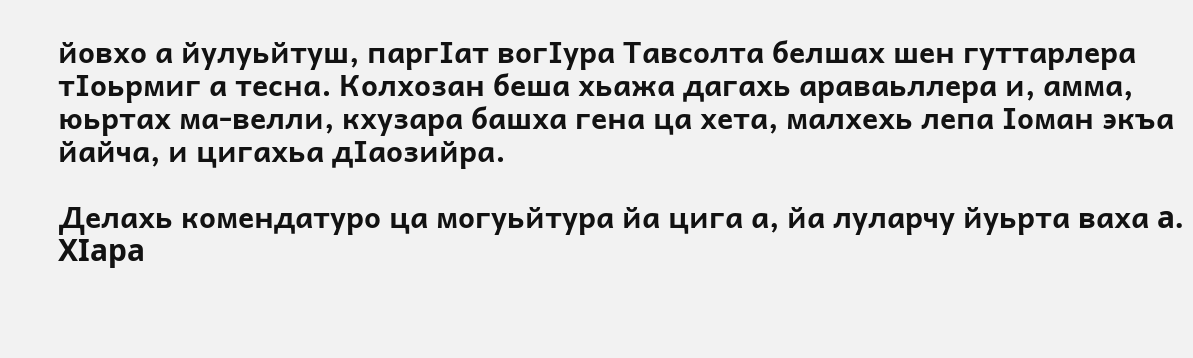йовхо а йулуьйтуш, паргIат вогIура Тавсолта белшах шен гуттарлера тIоьрмиг а тесна. Колхозан беша хьажа дагахь араваьллера и, амма, юьртах ма-велли, кхузара башха гена ца хета, малхехь лепа Iоман экъа йайча, и цигахьа дIаозийра.

Делахь комендатуро ца могуьйтура йа цига а, йа луларчу йуьрта ваха a. XIapa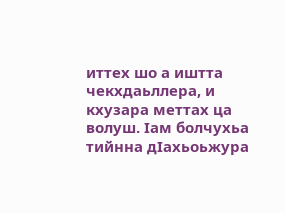иттех шо а иштта чекхдаьллера, и кхузара меттах ца волуш. Iам болчухьа тийнна дIахьоьжура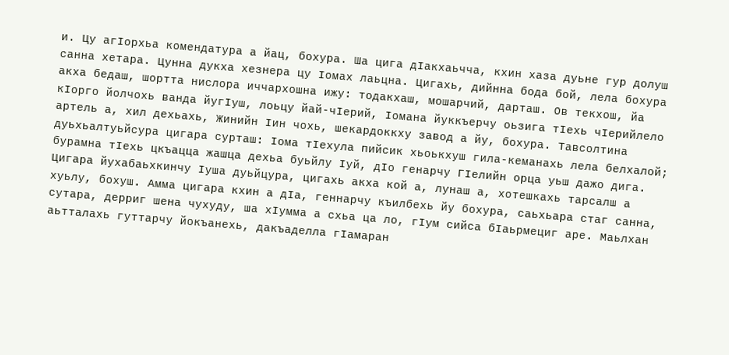и. Цу агIорхьа комендатура а йац, бохура. Ша цига дIакхаьчча, кхин хаза дуьне гур долуш санна хетара. Цунна дукха хезнера цу Iомах лаьцна. Цигахь, дийнна бода бой, лела бохура акха бедаш, шортта нислора иччархошна ижу: тодакхаш, мошарчий, дарташ. Ов текхош, йа кIорго йолчохь ванда йугIуш, лоьцу йай-чIерий, Iомана йуккъерчу оьзига тIехь чIерийлело артель а, хил дехьахь, Жинийн Iин чохь, шекардоккху завод а йу, бохура. Тавсолтина дуьхьалтуьйсура цигара сурташ: Iома тIехула пийсик хьоькхуш гила-кеманахь лела белхалой; бурамна тIехь цкъацца жашца дехьа буьйлу Iуй, дIо генарчу ГIелийн орца уьш дажо дига. Цигара йухабаьхкинчу Iуша дуьйцура, цигахь акха кой а, лунаш а, хотешкахь тарсалш а хуьлу, бохуш. Амма цигара кхин а дIа, геннарчу къилбехь йу бохура, саьхьара стаг санна, сутара, дерриг шена чухуду, ша хIумма а схьа ца ло, гIум сийса бIаьрмециг аре. Маьлхан аьтталахь гуттарчу йокъанехь, дакъаделла гIамаран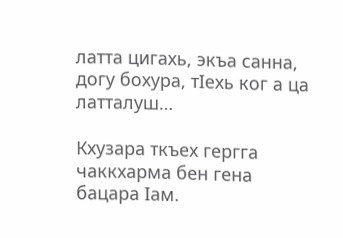латта цигахь, экъа санна, догу бохура, тIехь ког а ца латталуш…

Кхузара ткъех гергга чаккхарма бен гена бацара Iам.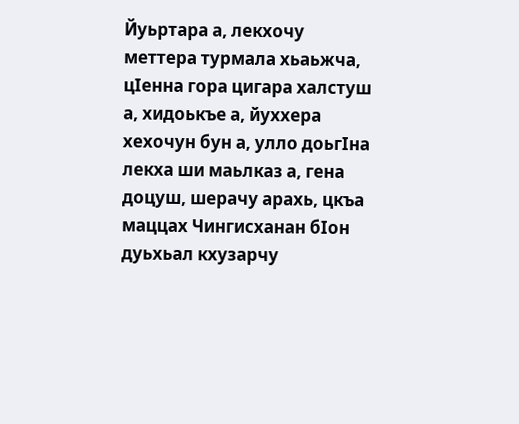Йуьртара а, лекхочу меттера турмала хьаьжча, цIенна гора цигара халстуш а, хидоькъе а, йуххера хехочун бун а, улло доьгIна лекха ши маьлказ а, гена доцуш, шерачу арахь, цкъа маццах Чингисханан бIон дуьхьал кхузарчу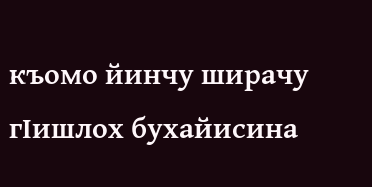къомо йинчу ширачу гIишлох бухайисина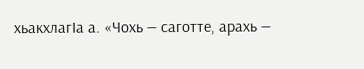хьакхлагIа а. «Чохь — саготте, арахь —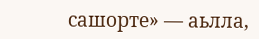сашорте» — аьлла,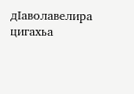дIаволавелира цигахьа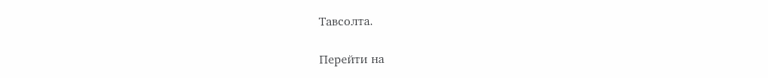Тавсолта.

Перейти на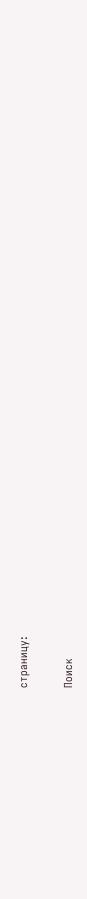страницу:

Поиск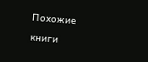Похожие книги